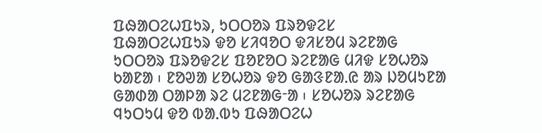ᱯᱷᱟᱛᱮᱦᱯᱩᱨ, ᱩᱛᱛᱚᱨ ᱯᱨᱚᱫᱮᱥ
ᱯᱷᱟᱛᱮᱦᱯᱩᱨ ᱫᱚ ᱥᱤᱧᱚᱛ ᱫᱤᱥᱚᱢ ᱨᱮᱱᱟᱜ ᱩᱛᱛᱚᱨ ᱯᱨᱚᱫᱮᱥ ᱯᱚᱱᱚᱛ ᱨᱮᱱᱟᱜ ᱢᱤᱫ ᱥᱚᱦᱚᱨ ᱠᱟᱱᱟ ᱾ ᱱᱚᱣᱟ ᱥᱚᱦᱚᱨ ᱫᱚ ᱜᱟᱝᱱᱟᱹᱭ ᱟᱨ ᱡᱚᱢᱩᱱᱟ ᱜᱟᱰᱟ ᱛᱟᱞᱟ ᱨᱮ ᱢᱮᱱᱟᱜᱼᱟ ᱾ ᱥᱚᱦᱚᱨ ᱨᱮᱱᱟᱜ ᱧᱩᱛᱩᱢ ᱫᱚ ᱵᱟᱹᱵᱩ ᱯᱷᱟᱛᱮᱦ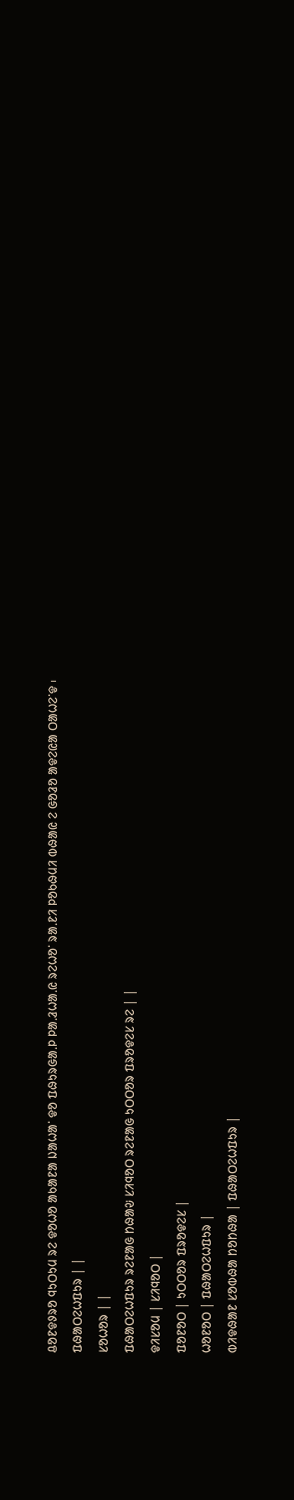ᱪᱚᱱᱫᱽᱨᱚ ᱧᱩᱛᱩᱢ ᱨᱮ ᱫᱚᱦᱚ ᱟᱠᱟᱱᱟ ᱡᱟᱦᱟᱸ ᱫᱚ ᱯᱷᱩᱨᱜᱟᱹᱞ ᱞᱟᱹᱲᱦᱟᱹᱭ ᱨᱮᱦᱚᱸ ᱨᱟᱹᱱᱤ ᱞᱚᱠᱷᱢᱤ ᱵᱷᱟᱭ ᱮ ᱜᱚᱲᱚ ᱟᱫᱮᱭᱟ ᱛᱟᱦᱮᱸᱫ ᱾
ᱯᱷᱟᱛᱮᱦᱯᱩᱨ | |
ᱥᱚᱦᱚᱨ | |
ᱯᱷᱟᱛᱮᱦᱯᱩᱨ ᱨᱮᱱᱟᱜ ᱴᱷᱟᱶ ᱥᱤᱧᱚᱛ ᱨᱮᱱᱟᱜ ᱩᱛᱛᱚᱨ ᱯᱨᱚᱫᱮᱥ ᱨᱮ | |
ᱫᱤᱥᱚᱢ | ᱥᱤᱧᱚᱛ |
ᱯᱚᱱᱚᱛ | ᱩᱛᱛᱚᱨ ᱯᱨᱚᱫᱮᱥ |
ᱦᱚᱱᱚᱛ | ᱯᱷᱟᱛᱮᱦᱯᱩᱨ |
ᱵᱤᱫᱷᱟᱱ ᱥᱚᱵᱷᱟ ᱴᱚᱴᱷᱟ | ᱯᱷᱟᱛᱮᱦᱯᱩᱨ |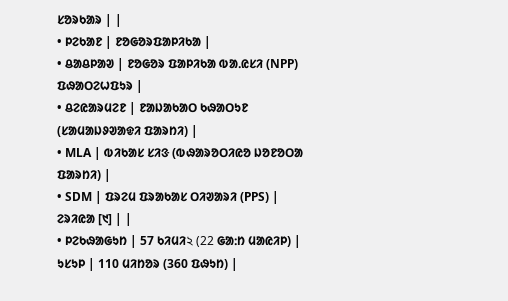ᱥᱚᱨᱠᱟᱨ | |
• ᱞᱮᱠᱟᱱ | ᱱᱚᱜᱚᱨᱯᱟᱞᱤᱠᱟ |
• ᱪᱟᱪᱞᱟᱣ | ᱱᱚᱜᱚᱨ ᱯᱟᱞᱤᱠᱟ ᱵᱟᱹᱭᱥᱤ (NPP) ᱯᱷᱟᱛᱮᱦᱯᱩᱨ |
• ᱪᱮᱭᱟᱨᱢᱮᱱ | ᱱᱟᱡᱟᱠᱟᱛ ᱠᱷᱟᱛᱩᱱ (ᱥᱟᱢᱟᱡᱽᱣᱟᱫᱤ ᱯᱟᱨᱴᱤ) |
• MLA | ᱵᱤᱠᱟᱥ ᱥᱤᱝ (ᱵᱷᱟᱨᱚᱛᱤᱭᱚ ᱡᱚᱱᱚᱛᱟ ᱯᱟᱨᱴᱤ) |
• SDM | ᱯᱨᱮᱢ ᱯᱨᱟᱠᱟᱥ ᱛᱤᱣᱟᱨᱤ (PPS) |
ᱮᱨᱤᱭᱟ [᱑] | |
• ᱞᱮᱠᱷᱟᱜᱩᱴ | 57 ᱠᱤᱢᱤ২ (22 ᱜᱟᱺᱴ ᱢᱟᱭᱤᱞ) |
ᱩᱥᱩᱞ | 110 ᱢᱤᱴᱚᱨ (360 ᱯᱷᱩᱴ) |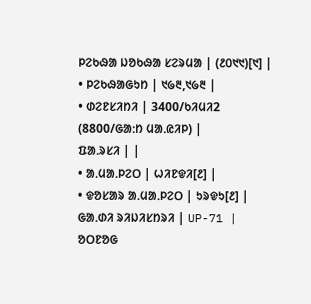ᱞᱮᱠᱷᱟ ᱡᱚᱠᱷᱟ ᱥᱮᱨᱢᱟ | (᱒᱐᱑᱑)[᱑] |
• ᱞᱮᱠᱷᱟᱜᱩᱴ | ᱑᱙᱓,᱑᱙᱓ |
• ᱰᱮᱱᱥᱤᱴᱤ | 3400/ᱠᱤᱢᱤ2 (8800/ᱜᱟᱺᱴ ᱢᱟᱹᱭᱤᱞ) |
ᱯᱟᱹᱨᱥᱤ | |
• ᱟᱹᱢᱟᱹᱞᱮᱛ | ᱦᱤᱱᱫᱤ[᱒] |
• ᱫᱚᱥᱟᱨ ᱟᱹᱢᱟᱹᱞᱮᱛ | ᱩᱨᱫᱩ[᱒] |
ᱜᱟᱹᱰᱤ ᱨᱤᱡᱤᱥᱴᱨᱤ | UP-71 |
ᱚᱛᱱᱚᱜ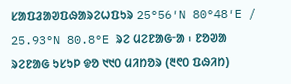ᱥᱟᱯᱲᱟᱣᱯᱷᱟᱨᱮᱦᱯᱩᱨ 25°56′N 80°48′E / 25.93°N 80.8°E ᱨᱮ ᱢᱮᱱᱟᱜᱼᱟ ᱾ ᱱᱚᱣᱟ ᱨᱮᱱᱟᱜ ᱩᱥᱩᱞ ᱫᱚ ᱑᱑᱐ ᱢᱤᱴᱚᱨ (᱓᱖᱐ ᱯᱷᱤᱴ)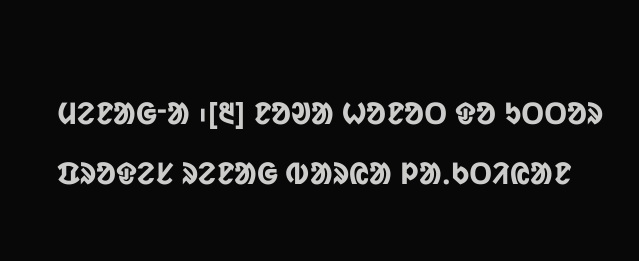ᱢᱮᱱᱟᱜᱼᱟ ᱾[᱓] ᱱᱚᱣᱟ ᱦᱚᱱᱚᱛ ᱫᱚ ᱩᱛᱛᱚᱨ ᱯᱨᱚᱫᱮᱥ ᱨᱮᱱᱟᱜ ᱵᱟᱨᱭᱟ ᱞᱟᱹᱠᱛᱤᱭᱟᱱ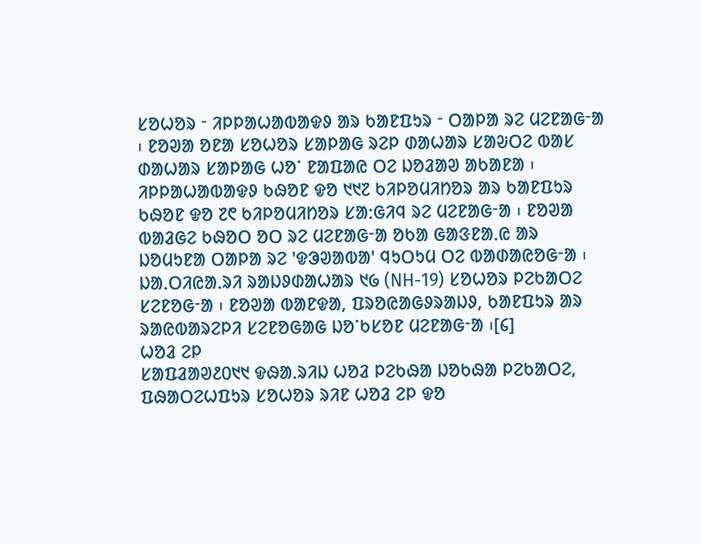ᱥᱚᱦᱚᱨ ᱼ ᱤᱞᱞᱟᱦᱟᱵᱟᱫᱽ ᱟᱨ ᱠᱟᱱᱯᱩᱨ ᱼ ᱛᱟᱞᱟ ᱨᱮ ᱢᱮᱱᱟᱜᱼᱟ ᱾ ᱱᱚᱣᱟ ᱚᱱᱟ ᱥᱚᱦᱚᱨ ᱥᱟᱞᱟᱜ ᱨᱮᱞ ᱰᱟᱦᱟᱨ ᱥᱟᱶᱛᱮ ᱵᱟᱥ ᱰᱟᱦᱟᱨ ᱥᱟᱞᱟᱜ ᱦᱚᱸ ᱱᱟᱯᱟᱭ ᱛᱮ ᱡᱚᱲᱟᱣ ᱟᱠᱟᱱᱟ ᱾ ᱤᱞᱞᱟᱦᱟᱵᱟᱫᱽ ᱠᱷᱚᱱ ᱫᱚ ᱑᱑᱗ ᱠᱤᱞᱚᱢᱤᱴᱚᱨ ᱟᱨ ᱠᱟᱱᱯᱩᱨ ᱠᱷᱚᱱ ᱫᱚ ᱗᱖ ᱠᱤᱞᱚᱢᱤᱴᱚᱨ ᱥᱟᱺᱜᱤᱧ ᱨᱮ ᱢᱮᱱᱟᱜᱼᱟ ᱾ ᱱᱚᱣᱟ ᱵᱟᱲᱜᱮ ᱠᱷᱚᱛ ᱚᱛ ᱨᱮ ᱢᱮᱱᱟᱜᱼᱟ ᱚᱠᱟ ᱜᱟᱝᱱᱟᱹᱭ ᱟᱨ ᱡᱚᱢᱩᱱᱟ ᱛᱟᱞᱟ ᱨᱮ 'ᱫᱳᱣᱟᱵᱟ' ᱧᱩᱛᱩᱢ ᱛᱮ ᱵᱟᱰᱟᱭᱚᱜᱼᱟ ᱾ ᱡᱟᱹᱛᱤᱭᱟᱹᱨᱤ ᱨᱟᱡᱽᱰᱟᱦᱟᱨ ᱑᱙ (NH-19) ᱥᱚᱦᱚᱨ ᱞᱮᱠᱟᱛᱮ ᱥᱮᱱᱚᱜᱼᱟ ᱾ ᱱᱚᱣᱟ ᱵᱟᱱᱫᱟ, ᱯᱨᱚᱭᱟᱜᱽᱨᱟᱡᱽ, ᱠᱟᱱᱯᱩᱨ ᱟᱨ ᱨᱟᱭᱵᱟᱨᱮᱞᱤ ᱥᱮᱱᱚᱜᱟᱜ ᱡᱚᱸᱠᱥᱚᱱ ᱢᱮᱱᱟᱜᱼᱟ ᱾[᱔]
ᱦᱚᱲ ᱮᱞ
ᱥᱟᱯᱲᱟᱣ᱒᱐᱑᱑ ᱫᱷᱟᱹᱨᱤᱡ ᱦᱚᱲ ᱞᱮᱠᱷᱟ ᱡᱚᱠᱷᱟ ᱞᱮᱠᱟᱛᱮ, ᱯᱷᱟᱛᱮᱦᱯᱩᱨ ᱥᱚᱦᱚᱨ ᱨᱤᱱ ᱦᱚᱲ ᱮᱞ ᱫᱚ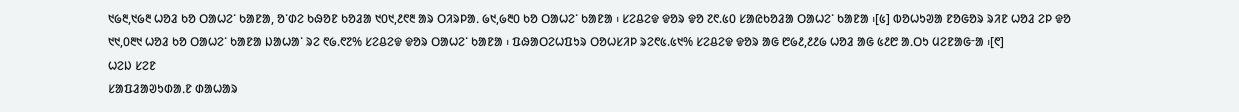᱑᱙᱓,᱑᱙᱓ ᱦᱚᱲ ᱠᱚ ᱛᱟᱦᱮᱸ ᱠᱟᱱᱟ, ᱚᱸᱰᱮ ᱠᱷᱚᱱ ᱠᱚᱲᱟ ᱑᱐᱑,᱒᱖᱓ ᱟᱨ ᱛᱤᱨᱞᱟᱹ ᱙᱑,᱙᱓᱐ ᱠᱚ ᱛᱟᱦᱮᱸ ᱠᱟᱱᱟ ᱾ ᱥᱮᱪᱮᱫ ᱫᱚᱨ ᱫᱚ ᱗᱖.᱕᱐ ᱥᱟᱭᱠᱚᱲᱟ ᱛᱟᱦᱮᱸ ᱠᱟᱱᱟ ᱾[᱕] ᱵᱚᱦᱩᱣᱟ ᱱᱚᱜᱚᱨ ᱨᱤᱱ ᱦᱚᱲ ᱮᱞ ᱫᱚ ᱑᱑,᱐᱓᱑ ᱦᱚᱲ ᱠᱚ ᱛᱟᱦᱮᱸ ᱠᱟᱱᱟ ᱡᱟᱦᱟᱸ ᱨᱮ ᱖᱙.᱖᱗% ᱥᱮᱪᱮᱫ ᱫᱚᱨ ᱛᱟᱦᱮᱸ ᱠᱟᱱᱟ ᱾ ᱯᱷᱟᱛᱮᱦᱯᱩᱨ ᱛᱚᱦᱥᱤᱞ ᱨᱮ᱖᱕.᱕᱑% ᱥᱮᱪᱮᱫ ᱫᱚᱨ ᱟᱜ ᱘᱙᱒,᱒᱒᱙ ᱦᱚᱲ ᱟᱜ ᱕᱒᱘ ᱟᱹᱛᱩ ᱢᱮᱱᱟᱜᱼᱟ ᱾[᱖]
ᱦᱮᱡ ᱥᱮᱱ
ᱥᱟᱯᱲᱟᱣᱩᱰᱟᱹᱱ ᱰᱟᱦᱟᱨ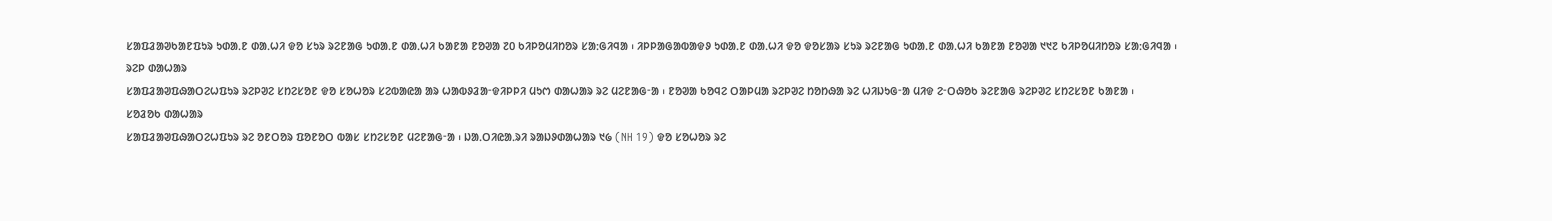ᱥᱟᱯᱲᱟᱣᱠᱟᱱᱯᱩᱨ ᱩᱰᱟᱹᱱ ᱰᱟᱹᱦᱤ ᱫᱚ ᱥᱩᱨ ᱨᱮᱱᱟᱜ ᱩᱰᱟᱹᱱ ᱰᱟᱹᱦᱤ ᱠᱟᱱᱟ ᱱᱚᱣᱟ ᱗᱐ ᱠᱤᱞᱚᱢᱤᱴᱚᱨ ᱥᱟᱺᱜᱤᱧᱟ ᱾ ᱤᱞᱞᱟᱜᱟᱵᱟᱫᱽ ᱩᱰᱟᱹᱱ ᱰᱟᱹᱦᱤ ᱫᱚ ᱫᱚᱥᱟᱨ ᱥᱩᱨ ᱨᱮᱱᱟᱜ ᱩᱰᱟᱹᱱ ᱰᱟᱹᱦᱤ ᱠᱟᱱᱟ ᱱᱚᱣᱟ ᱑᱑᱗ ᱠᱤᱞᱚᱢᱤᱴᱚᱨ ᱥᱟᱺᱜᱤᱧᱟ ᱾
ᱨᱮᱞ ᱰᱟᱦᱟᱨ
ᱥᱟᱯᱲᱟᱣᱯᱷᱟᱛᱮᱦᱯᱩᱨ ᱨᱮᱞᱣᱮ ᱥᱴᱮᱥᱚᱱ ᱫᱚ ᱥᱚᱦᱚᱨ ᱥᱮᱵᱟᱭᱟ ᱟᱨ ᱦᱟᱵᱽᱲᱟᱼᱫᱤᱞᱞᱤ ᱢᱩᱬ ᱰᱟᱦᱟᱨ ᱨᱮ ᱢᱮᱱᱟᱜᱼᱟ ᱾ ᱱᱚᱣᱟ ᱠᱚᱧᱮ ᱛᱟᱞᱢᱟ ᱨᱮᱞᱣᱮ ᱴᱚᱴᱷᱟ ᱨᱮ ᱦᱤᱡᱩᱜᱼᱟ ᱢᱤᱫ ᱮᱼᱛᱷᱚᱠ ᱨᱮᱱᱟᱜ ᱨᱮᱞᱣᱮ ᱥᱴᱮᱥᱚᱱ ᱠᱟᱱᱟ ᱾
ᱥᱚᱲᱚᱠ ᱰᱟᱦᱟᱨ
ᱥᱟᱯᱲᱟᱣᱯᱷᱟᱛᱮᱦᱯᱩᱨ ᱨᱮ ᱚᱱᱛᱚᱨ ᱯᱚᱱᱚᱛ ᱵᱟᱥ ᱥᱴᱮᱥᱚᱱ ᱢᱮᱱᱟᱜᱼᱟ ᱾ ᱡᱟᱹᱛᱤᱭᱟᱹᱨᱤ ᱨᱟᱡᱽᱰᱟᱦᱟᱨ ᱑᱙ (NH 19) ᱫᱚ ᱥᱚᱦᱚᱨ ᱨᱮ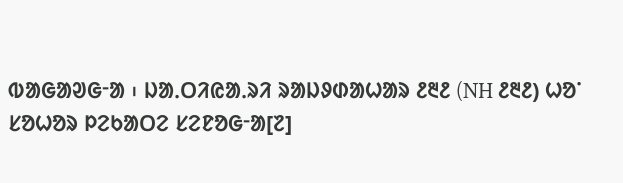ᱵᱟᱜᱟᱣᱜᱼᱟ ᱾ ᱡᱟᱹᱛᱤᱭᱟᱹᱨᱤ ᱨᱟᱡᱽᱰᱟᱦᱟᱨ ᱒᱓᱒ (NH ᱒᱓᱒) ᱦᱚᱸ ᱥᱚᱦᱚᱨ ᱞᱮᱠᱟᱛᱮ ᱥᱮᱱᱚᱜᱼᱟ[᱗]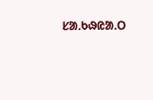ᱥᱟᱹᱠᱷᱭᱟᱹᱛ